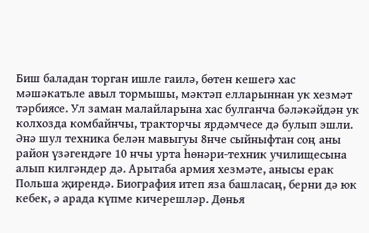Биш баладан торган ишле гаилә, бөтен кешегә хас мәшәкатьле авыл тормышы, мәктәп елларыннан ук хезмәт тәрбиясе. Ул заман малайларына хас булганча бәләкәйдән ук колхозда комбайнчы, тракторчы ярдәмчесе дә булып эшли. Әнә шул техника белән мавыгуы 8нче сыйныфтан соң аны район үзәгендәге 10 нчы урта һөнәри-техник училищесына алып килгәндер дә. Арытаба армия хезмәте, анысы ерак Польша җирендә. Биография итеп яза башласаң, берни дә юк кебек, ә арада күпме кичерешләр. Дөнья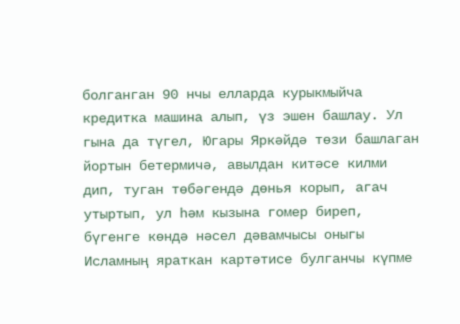болганган 90 нчы елларда курыкмыйча кредитка машина алып, үз эшен башлау. Ул гына да түгел, Югары Яркәйдә төзи башлаган йортын бетермичә, авылдан китәсе килми дип, туган төбәгендә дөнья корып, агач утыртып, ул һәм кызына гомер биреп, бүгенге көндә нәсел дәвамчысы оныгы Исламның яраткан картәтисе булганчы күпме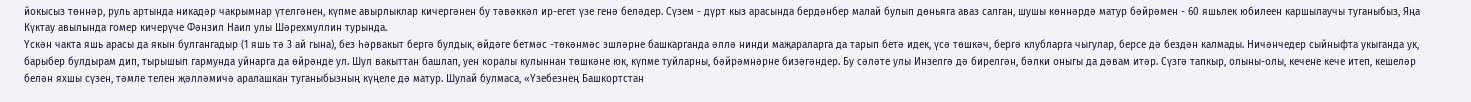йокысыз төннәр, руль артында никадәр чакрымнар үтелгәнен, күпме авырлыклар кичергәнен бу тәвәккәл ир-егет үзе генә беләдер. Сүзем - дүрт кыз арасында бердәнбер малай булып дөньяга аваз салган, шушы көннәрдә матур бәйрәмен - 60 яшьлек юбилеен каршылаучы туганыбыз, Яңа Күктау авылында гомер кичерүче Фәнзил Наил улы Шәрехмуллин турында.
Үскән чакта яшь арасы да якын булгангадыр (1 яшь тә 3 ай гына), без һәрвакыт бергә булдык, өйдәге бетмәс -төкәнмәс эшләрне башкарганда әллә нинди маҗараларга да тарып бетә идек, үсә төшкәч, бергә клубларга чыгулар, берсе дә бездән калмады. Ничәнчедер сыйныфта укыганда ук, барыбер булдырам дип, тырышып гармунда уйнарга да өйрәнде ул. Шул вакыттан башлап, уен коралы кулыннан төшкәне юк, күпме туйларны, бәйрәмнәрне бизәгәндер. Бу сәләте улы Инзелгә дә бирелгән, бәлки оныгы да дәвам итәр. Сүзгә тапкыр, олыны-олы, кечене кече итеп, кешеләр белән яхшы сүзен, тәмле телен җәлләмичә аралашкан туганыбызның күңеле дә матур. Шулай булмаса, «Үзебезнең Башкортстан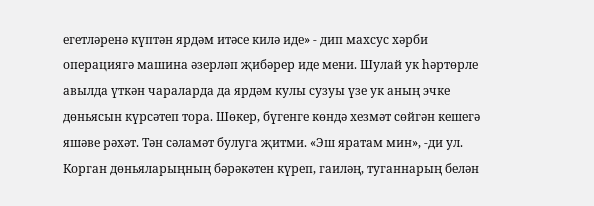егетләренә күптән ярдәм итәсе килә иде» - дип махсус хәрби операциягә машина әзерләп җибәрер иде мени. Шулай ук һәртөрле авылда үткән чараларда да ярдәм кулы сузуы үзе ук аның эчке дөньясын күрсәтеп тора. Шөкер, бүгенге көндә хезмәт сөйгән кешегә яшәве рәхәт. Тән сәламәт булуга җитми. «Эш яратам мин», -ди ул.
Корган дөньяларыңның бәрәкәтен күреп, гаиләң, туганнарың белән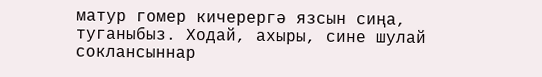матур гомер кичерергә язсын сиңа, туганыбыз. Ходай, ахыры, сине шулай соклансыннар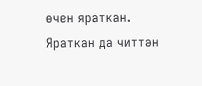өчен яраткан. Яраткан да читтән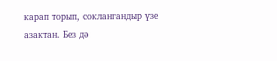карап торып, соклангандыр үзе азактан. Без дә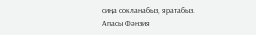сиңа сокланабыз, яратабыз.
Апасы Фәнзия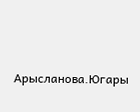Арысланова.Югары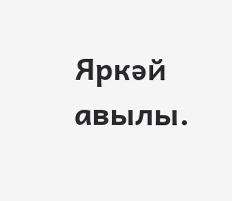Яркәй авылы.